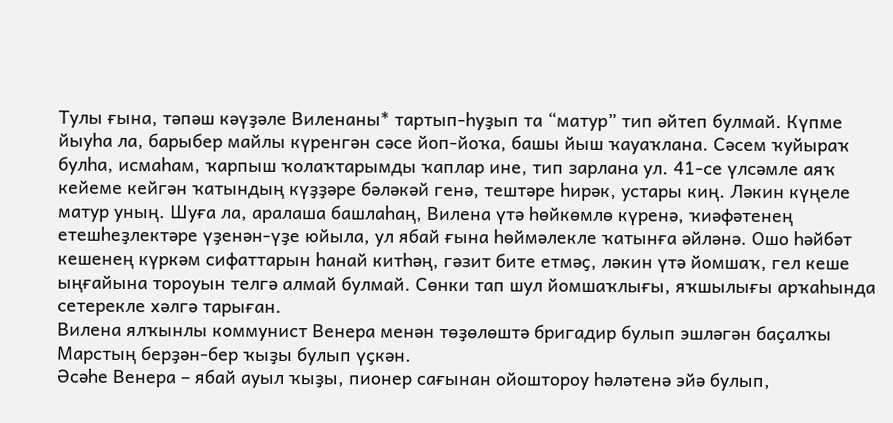Тулы ғына, тәпәш кәүҙәле Виленаны* тартып-һуҙып та “матур” тип әйтеп булмай. Күпме йыуһа ла, барыбер майлы күренгән сәсе йоп-йоҡа, башы йыш ҡауаҡлана. Сәсем ҡуйыраҡ булһа, исмаһам, ҡарпыш ҡолаҡтарымды ҡаплар ине, тип зарлана ул. 41-се үлсәмле аяҡ кейеме кейгән ҡатындың күҙҙәре бәләкәй генә, тештәре һирәк, устары киң. Ләкин күңеле матур уның. Шуға ла, аралаша башлаһаң, Вилена үтә һөйкөмлө күренә, ҡиәфәтенең етешһеҙлектәре үҙенән-үҙе юйыла, ул ябай ғына һөймәлекле ҡатынға әйләнә. Ошо һәйбәт кешенең күркәм сифаттарын һанай китһәң, гәзит бите етмәҫ, ләкин үтә йомшаҡ, гел кеше ыңғайына тороуын телгә алмай булмай. Сөнки тап шул йомшаҡлығы, яҡшылығы арҡаһында сетерекле хәлгә тарыған.
Вилена ялҡынлы коммунист Венера менән төҙөлөштә бригадир булып эшләгән баҫалҡы Марстың берҙән-бер ҡыҙы булып үҫкән.
Әсәһе Венера – ябай ауыл ҡыҙы, пионер сағынан ойоштороу һәләтенә эйә булып,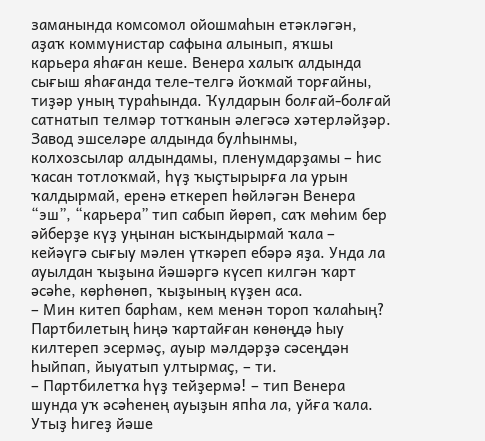заманында комсомол ойошмаһын етәкләгән, аҙаҡ коммунистар сафына алынып, яҡшы карьера яһаған кеше. Венера халыҡ алдында сығыш яһағанда теле-телгә йоҡмай торғайны, тиҙәр уның тураһында. Ҡулдарын болғай-болғай сатнатып телмәр тотҡанын әлегәсә хәтерләйҙәр. Завод эшселәре алдында булһынмы, колхозсылар алдындамы, пленумдарҙамы – һис ҡасан тотлоҡмай, һүҙ ҡыҫтырырға ла урын ҡалдырмай, еренә еткереп һөйләгән Венера “эш”, “карьера” тип сабып йөрөп, саҡ мөһим бер әйберҙе күҙ уңынан ысҡындырмай ҡала – кейәүгә сығыу мәлен үткәреп ебәрә яҙа. Унда ла ауылдан ҡыҙына йәшәргә күсеп килгән ҡарт әсәһе, көрһөнөп, ҡыҙының күҙен аса.
– Мин китеп барһам, кем менән тороп ҡалаһың? Партбилетың һиңә ҡартайған көнөңдә һыу килтереп эсермәҫ, ауыр мәлдәрҙә сәсеңдән һыйпап, йыуатып ултырмаҫ, – ти.
– Партбилетҡа һүҙ тейҙермә! – тип Венера шунда уҡ әсәһенең ауыҙын япһа ла, уйға ҡала. Утыҙ һигеҙ йәше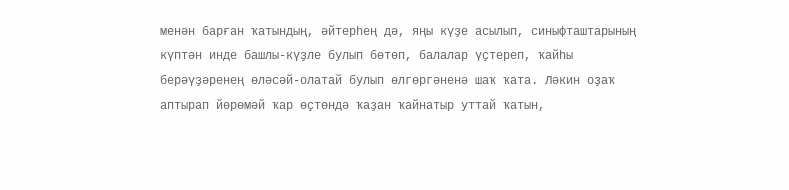менән барған ҡатындың, әйтерһең дә, яңы күҙе асылып, синыфташтарының күптән инде башлы-күҙле булып бөтөп, балалар үҫтереп, ҡайһы берәүҙәренең өләсәй-олатай булып өлгөргәненә шаҡ ҡата. Ләкин оҙаҡ аптырап йөрөмәй ҡар өҫтөндә ҡаҙан ҡайнатыр уттай ҡатын,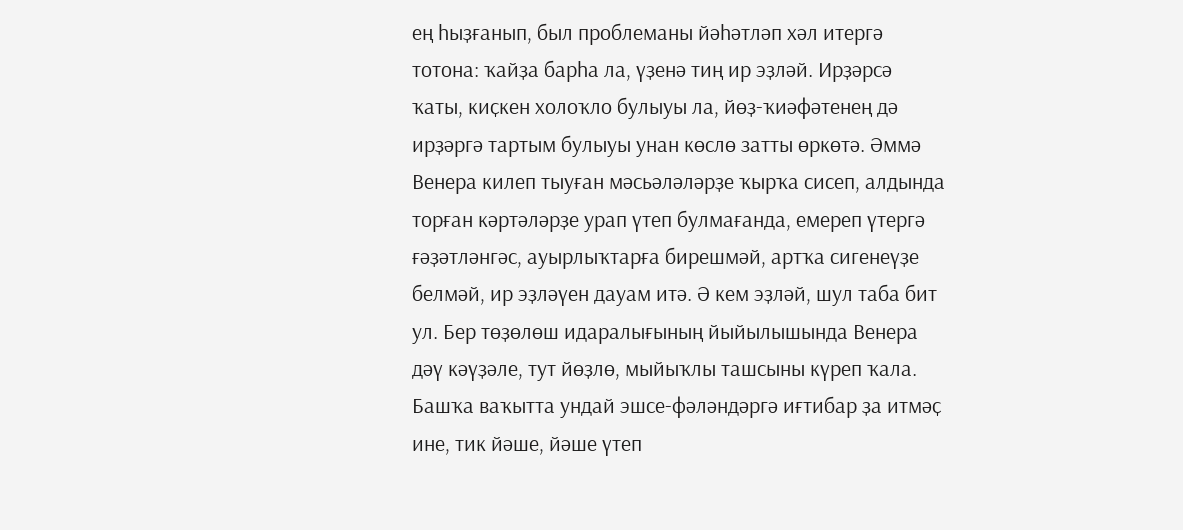ең һыҙғанып, был проблеманы йәһәтләп хәл итергә тотона: ҡайҙа барһа ла, үҙенә тиң ир эҙләй. Ирҙәрсә ҡаты, киҫкен холоҡло булыуы ла, йөҙ-ҡиәфәтенең дә ирҙәргә тартым булыуы унан көслө затты өркөтә. Әммә Венера килеп тыуған мәсьәләләрҙе ҡырҡа сисеп, алдында торған кәртәләрҙе урап үтеп булмағанда, емереп үтергә ғәҙәтләнгәс, ауырлыҡтарға бирешмәй, артҡа сигенеүҙе белмәй, ир эҙләүен дауам итә. Ә кем эҙләй, шул таба бит ул. Бер төҙөлөш идаралығының йыйылышында Венера дәү кәүҙәле, тут йөҙлө, мыйыҡлы ташсыны күреп ҡала. Башҡа ваҡытта ундай эшсе-фәләндәргә иғтибар ҙа итмәҫ ине, тик йәше, йәше үтеп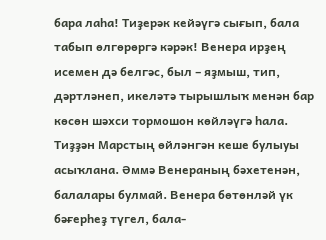бара лаһа! Тиҙерәк кейәүгә сығып, бала табып өлгөрөргә кәрәк! Венера ирҙең исемен дә белгәс, был – яҙмыш, тип, дәртләнеп, икеләтә тырышлыҡ менән бар көсөн шәхси тормошон көйләүгә һала. Тиҙҙән Марстың өйләнгән кеше булыуы асыҡлана. Әммә Венераның бәхетенән, балалары булмай. Венера бөтөнләй үк бәғерһеҙ түгел, бала-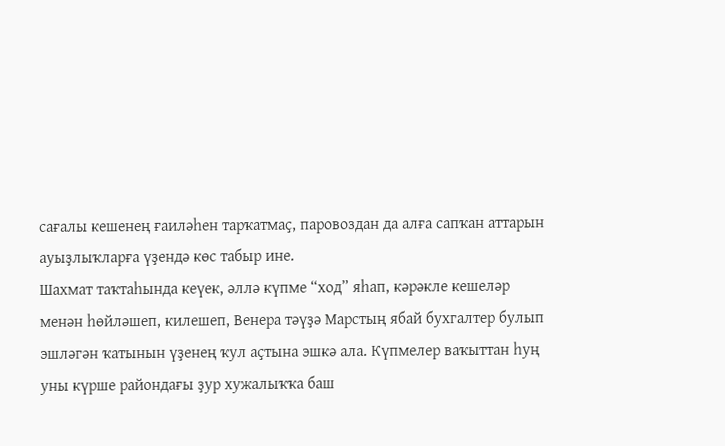сағалы кешенең ғаиләһен тарҡатмаҫ, паровоздан да алға сапҡан аттарын ауыҙлыҡларға үҙендә көс табыр ине.
Шахмат таҡтаһында кеүек, әллә күпме “ход” яһап, кәрәкле кешеләр менән һөйләшеп, килешеп, Венера тәүҙә Марстың ябай бухгалтер булып эшләгән ҡатынын үҙенең ҡул аҫтына эшкә ала. Күпмелер ваҡыттан һуң уны күрше райондағы ҙур хужалыҡҡа баш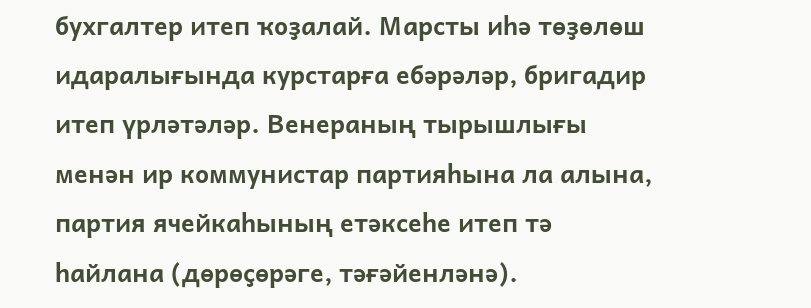бухгалтер итеп ҡоҙалай. Марсты иһә төҙөлөш идаралығында курстарға ебәрәләр, бригадир итеп үрләтәләр. Венераның тырышлығы менән ир коммунистар партияһына ла алына, партия ячейкаһының етәксеһе итеп тә һайлана (дөрөҫөрәге, тәғәйенләнә).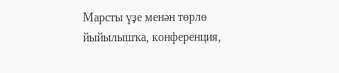Марсты үҙе менән төрлө йыйылышҡа, конференция,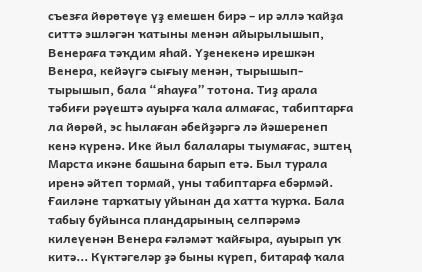съезға йөрөтөүе үҙ емешен бирә – ир әллә ҡайҙа ситтә эшләгән ҡатыны менән айырылышып, Венераға тәҡдим яһай. Үҙенекенә ирешкән Венера, кейәүгә сығыу менән, тырышып-тырышып, бала “яһауға” тотона. Тиҙ арала тәбиғи рәүештә ауырға ҡала алмағас, табиптарға ла йөрөй, эс һылаған әбейҙәргә лә йәшеренеп кенә күренә. Ике йыл балалары тыумағас, эштең Марста икәне башына барып етә. Был турала иренә әйтеп тормай, уны табиптарға ебәрмәй. Ғаиләне тарҡатыу уйынан да хатта ҡурҡа. Бала табыу буйынса пландарының селпәрәмә килеүенән Венера ғәләмәт ҡайғыра, ауырып уҡ китә... Күктәгеләр ҙә быны күреп, битараф ҡала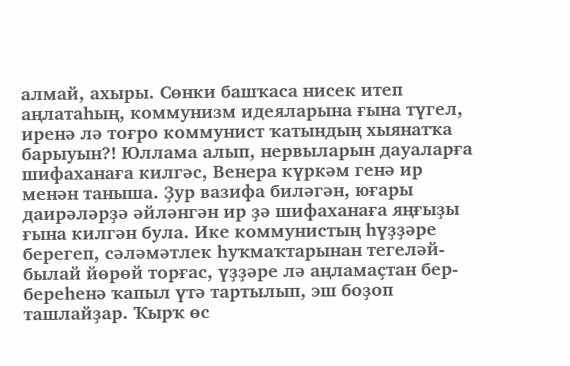алмай, ахыры. Сөнки башҡаса нисек итеп аңлатаһың, коммунизм идеяларына ғына түгел, иренә лә тоғро коммунист ҡатындың хыянатҡа барыуын?! Юллама алып, нервыларын дауаларға шифаханаға килгәс, Венера күркәм генә ир менән таныша. Ҙур вазифа биләгән, юғары даирәләрҙә әйләнгән ир ҙә шифаханаға яңғыҙы ғына килгән була. Ике коммунистың һүҙҙәре берегеп, сәләмәтлек һуҡмаҡтарынан тегеләй-былай йөрөй торғас, үҙҙәре лә аңламаҫтан бер-береһенә ҡапыл үтә тартылып, эш боҙоп ташлайҙар. Ҡырҡ өс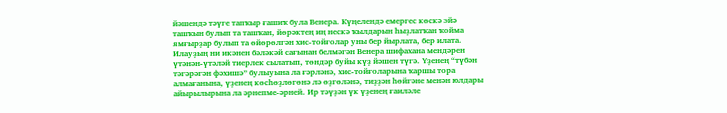йәшендә тәүге тапҡыр ғашиҡ була Венера. Күңелендә емергес көскә эйә ташҡын булып та ташҡан, йөрәктең иң нескә ҡылдарын һыҙлатҡан ҡойма ямғырҙар булып та өйөрөлгән хис-тойғолар уны бер йырлата, бер илата. Илауҙың ни икәнен бәләкәй сағынан белмәгән Венера шифахана мендәрен үтәнән-үтәләй тиерлек сылатып, төндәр буйы күҙ йәшен түгә. Үҙенең “түбән тәгәрәгән фәхишә” булыуына ла ғәрләнә, хис-тойғоларына ҡаршы тора алмағанына, үҙенең көсһөҙлөгөнә лә өҙгөләнә, тиҙҙән һөйгәне менән юлдары айырылырына ла әрнепме-әрней. Ир тәүҙән үк үҙенең ғаиләле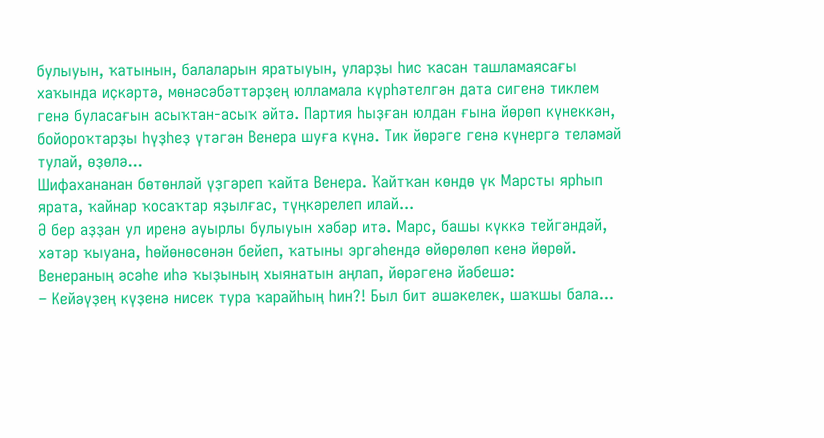булыуын, ҡатынын, балаларын яратыуын, уларҙы һис ҡасан ташламаясағы хаҡында иҫкәртә, мөнәсәбәттәрҙең юлламала күрһәтелгән дата сигенә тиклем генә буласағын асыҡтан-асыҡ әйтә. Партия һыҙған юлдан ғына йөрөп күнеккән, бойороҡтарҙы һүҙһеҙ үтәгән Венера шуға күнә. Тик йөрәге генә күнергә теләмәй тулай, өҙөлә...
Шифахананан бөтөнләй үҙгәреп ҡайта Венера. Ҡайтҡан көндө үк Марсты ярһып ярата, ҡайнар ҡосаҡтар яҙылғас, түңкәрелеп илай...
Ә бер аҙҙан ул иренә ауырлы булыуын хәбәр итә. Марс, башы күккә тейгәндәй, хәтәр ҡыуана, һөйөнөсөнән бейеп, ҡатыны эргәһендә өйөрөлөп кенә йөрөй. Венераның әсәһе иһә ҡыҙының хыянатын аңлап, йөрәгенә йәбешә:
– Кейәүҙең күҙенә нисек тура ҡарайһың һин?! Был бит әшәкелек, шаҡшы бала...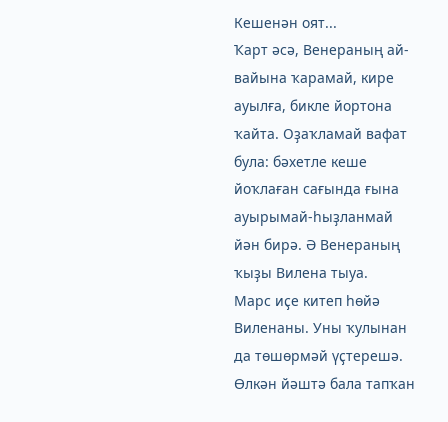Кешенән оят...
Ҡарт әсә, Венераның ай-вайына ҡарамай, кире ауылға, бикле йортона ҡайта. Оҙаҡламай вафат була: бәхетле кеше йоҡлаған сағында ғына ауырымай-һыҙланмай йән бирә. Ә Венераның ҡыҙы Вилена тыуа.
Марс иҫе китеп һөйә Виленаны. Уны ҡулынан да төшөрмәй үҫтерешә. Өлкән йәштә бала тапҡан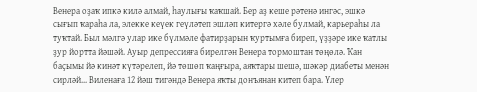Венера оҙаҡ ипкә килә алмай, һаулығы ҡаҡшай. Бер аҙ кеше рәтенә ингәс, эшкә сығып ҡараһа ла, элекке кеүек геүләтеп эшләп китергә хәле булмай, карьераһы ла туҡтай. Был мәлгә улар ике бүлмәле фатирҙарын ҡуртымға биреп, үҙҙәре ике ҡатлы ҙур йортта йәшәй. Ауыр депрессияға бирелгән Венера тормоштан төңөлә. Ҡан баҫымы йә кинәт күтәрелеп, йә төшөп ҡаңғыра, аяҡтары шешә, шәкәр диабеты менән сирләй... Виленаға 12 йәш тигәндә Венера яҡты донъянан китеп бара. Үлер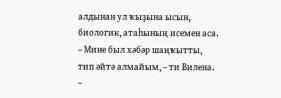алдынан ул ҡыҙына ысын, биологик, атаһының исемен аса.
– Мине был хәбәр шаңҡытты, тип әйтә алмайым, – ти Вилена. –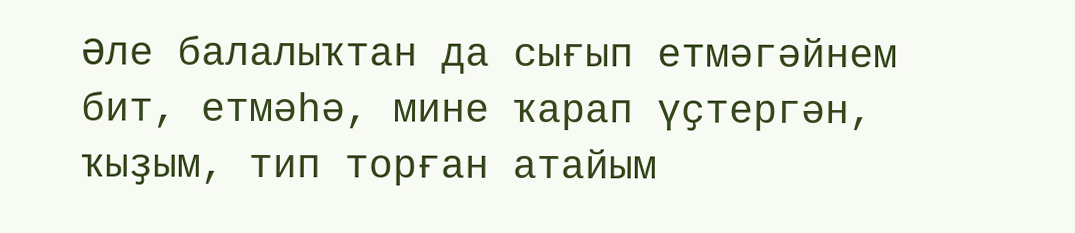Әле балалыҡтан да сығып етмәгәйнем бит, етмәһә, мине ҡарап үҫтергән, ҡыҙым, тип торған атайым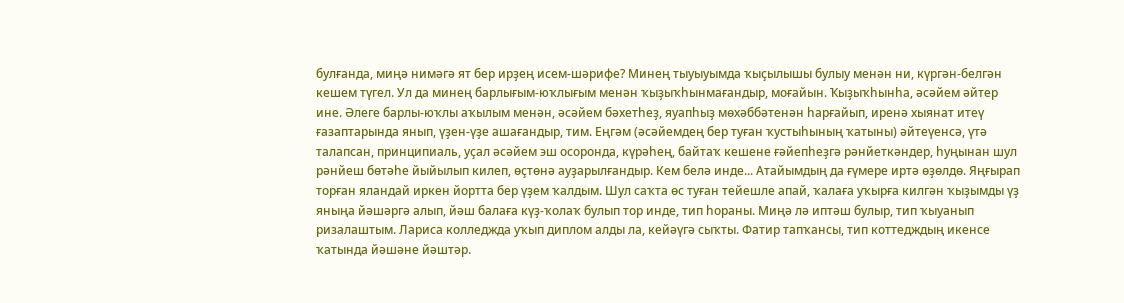булғанда, миңә нимәгә ят бер ирҙең исем-шәрифе? Минең тыуыуымда ҡыҫылышы булыу менән ни, күргән-белгән кешем түгел. Ул да минең барлығым-юҡлығым менән ҡыҙыҡһынмағандыр, моғайын. Ҡыҙыҡһынһа, әсәйем әйтер ине. Әлеге барлы-юҡлы аҡылым менән, әсәйем бәхетһеҙ, яуапһыҙ мөхәббәтенән һарғайып, иренә хыянат итеү ғазаптарында янып, үҙен-үҙе ашағандыр, тим. Еңгәм (әсәйемдең бер туған ҡустыһының ҡатыны) әйтеүенсә, үтә талапсан, принципиаль, уҫал әсәйем эш осоронда, күрәһең, байтаҡ кешене ғәйепһеҙгә рәнйеткәндер, һуңынан шул рәнйеш бөтәһе йыйылып килеп, өҫтөнә ауҙарылғандыр. Кем белә инде... Атайымдың да ғүмере иртә өҙөлдө. Яңғырап торған яландай иркен йортта бер үҙем ҡалдым. Шул саҡта өс туған тейешле апай, ҡалаға уҡырға килгән ҡыҙымды үҙ яныңа йәшәргә алып, йәш балаға күҙ-ҡолаҡ булып тор инде, тип һораны. Миңә лә иптәш булыр, тип ҡыуанып ризалаштым. Лариса колледжда уҡып диплом алды ла, кейәүгә сыҡты. Фатир тапҡансы, тип коттедждың икенсе ҡатында йәшәне йәштәр.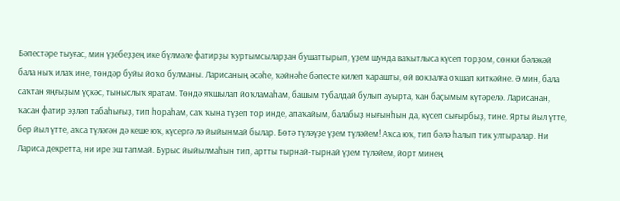Бәпестәре тыуғас, мин үҙебеҙҙең ике бүлмәле фатирҙы ҡуртымсыларҙан бушаттырып, үҙем шунда ваҡытлыса күсеп торҙом, сөнки бәләкәй бала ныҡ илаҡ ине, төндәр буйы йоҡо булманы. Ларисаның әсәһе, ҡәйнәһе бәпесте килеп ҡарашты, өй вокзалға оҡшап киткәйне. Ә мин, бала саҡтан яңғыҙым үҫкәс, тыныслыҡ яратам. Төндә яҡшылап йоҡламаһам, башым тубалдай булып ауырта, ҡан баҫымым күтәрелә. Ларисанан, ҡасан фатир эҙләп табаһығыҙ, тип һораһам, саҡ ҡына түҙеп тор инде, апаҡайым, балабыҙ нығынһын да, күсеп сығырбыҙ, тине. Ярты йыл үтте, бер йыл үтте, аҡса түләгән дә кеше юҡ, күсергә лә йыйынмай былар. Бөтә түләүҙе үҙем түләйем! Аҡса юҡ, тип бәлә һалып тик ултыралар. Ни Лариса декретта, ни ире эш тапмай. Бурыс йыйылмаһын тип, артты тырнай-тырнай үҙем түләйем, йорт минең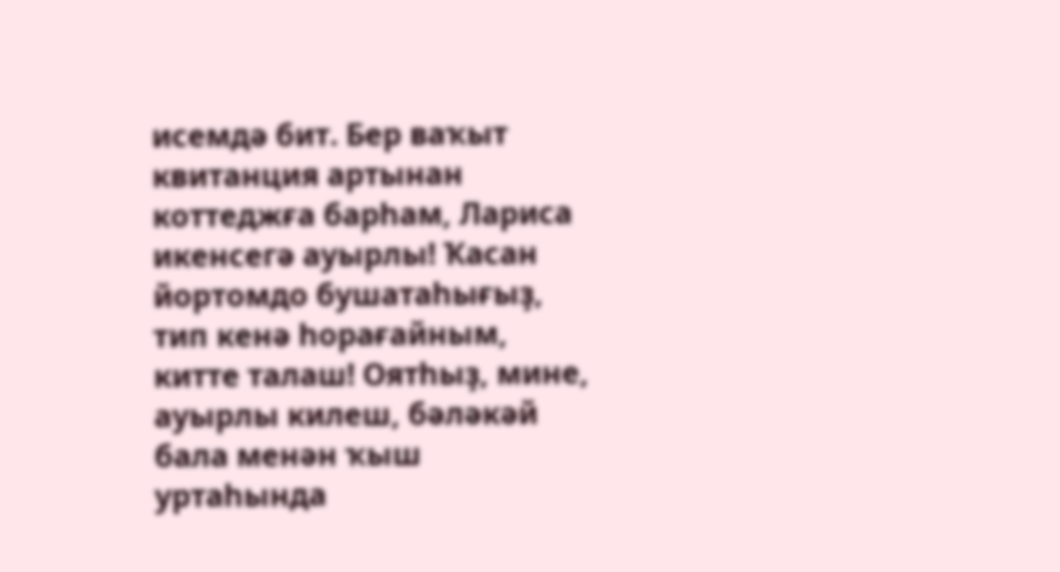исемдә бит. Бер ваҡыт квитанция артынан коттеджға барһам, Лариса икенсегә ауырлы! Ҡасан йортомдо бушатаһығыҙ, тип кенә һорағайным, китте талаш! Оятһыҙ, мине, ауырлы килеш, бәләкәй бала менән ҡыш уртаһында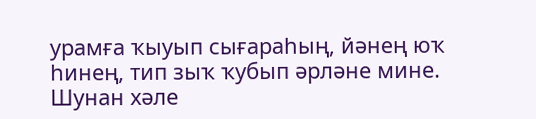урамға ҡыуып сығараһың, йәнең юҡ һинең, тип зыҡ ҡубып әрләне мине. Шунан хәле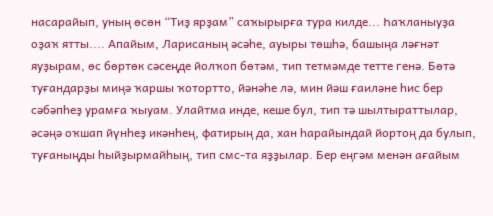насарайып, уның өсөн “Тиҙ ярҙам” саҡырырға тура килде... Һаҡланыуҙа оҙаҡ ятты.... Апайым, Ларисаның әсәһе, ауыры төшһә, башыңа ләғнәт яуҙырам, өс бөртөк сәсеңде йолҡоп бөтәм, тип тетмәмде тетте генә. Бөтә туғандарҙы миңә ҡаршы ҡотортто, йәнәһе лә, мин йәш ғаиләне һис бер сәбәпһеҙ урамға ҡыуам. Улайтма инде, кеше бул, тип тә шылтыраттылар, әсәңә оҡшап йүнһеҙ икәнһең, фатирың да, хан һарайындай йортоң да булып, туғаныңды һыйҙырмайһың, тип смс-та яҙҙылар. Бер еңгәм менән ағайым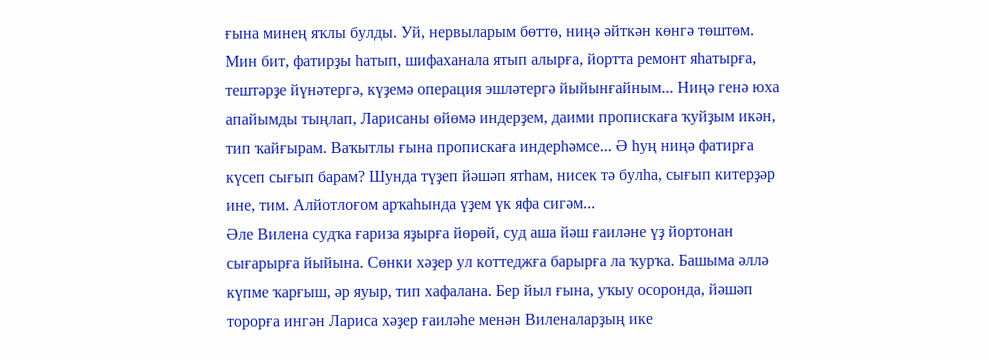ғына минең яҡлы булды. Уй, нервыларым бөттө, ниңә әйткән көнгә төштөм. Мин бит, фатирҙы һатып, шифаханала ятып алырға, йортта ремонт яһатырға, тештәрҙе йүнәтергә, күҙемә операция эшләтергә йыйынғайным... Ниңә генә юха апайымды тыңлап, Ларисаны өйөмә индерҙем, даими пропискаға ҡуйҙым икән, тип ҡайғырам. Ваҡытлы ғына пропискаға индерһәмсе... Ә һуң ниңә фатирға күсеп сығып барам? Шунда түҙеп йәшәп ятһам, нисек тә булһа, сығып китерҙәр ине, тим. Алйотлоғом арҡаһында үҙем үк яфа сигәм...
Әле Вилена судҡа ғариза яҙырға йөрөй, суд аша йәш ғаиләне үҙ йортонан сығарырға йыйына. Сөнки хәҙер ул коттеджға барырға ла ҡурҡа. Башыма әллә күпме ҡарғыш, әр яуыр, тип хафалана. Бер йыл ғына, уҡыу осоронда, йәшәп торорға ингән Лариса хәҙер ғаиләһе менән Виленаларҙың ике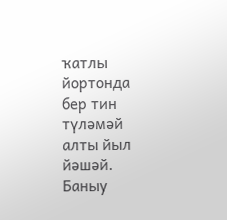ҡатлы йортонда бер тин түләмәй алты йыл йәшәй.
Баныу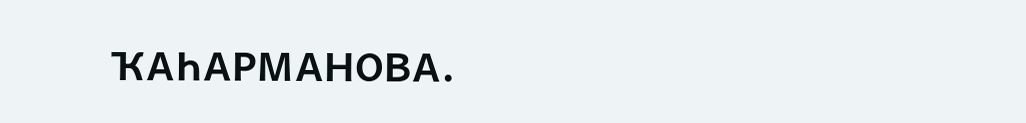ҠАҺАРМАНОВА.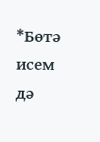*Бөтә исем дә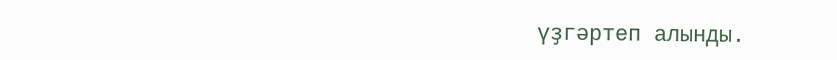үҙгәртеп алынды.